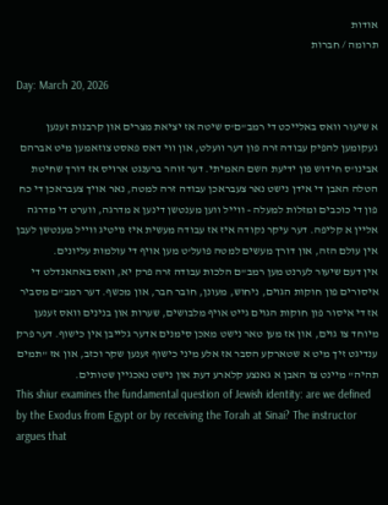אודות
תרומה / חברות

Day: March 20, 2026

א שיעור וואס באלייכט די רמב"ם'ס שיטה אז יציאת מצרים און קרבנות זענען געקומען להפיק עבודה זרה פון דער וועלט, און ווי דאס פאסט צוזאמען מיט אברהם אבינו'ס חידוש פון ידיעת השם האמיתי. דער זוהר ברענגט ארויס אז דורך שחיטת הטלה האבן די אידן נישט נאר צעבראכן עבודה זרה למטה, נאר אויך צעבראכן די כח פון די כוכבים ומזלות למעלה - ווייל ווען מענטשן דינען א מדרגה, ווערט די מדרגה אליין א קליפה. דער עיקר נקודה איז אז עבודה מעשית איז נויטיג ווייל מענטשן לעבן אין עולם הזה, און דורך מעשים למטה פועל'ט מען אויף די עולמות עליונים.
אין דעם שיעור לערנט מען רמב"ם הלכות עבודה זרה פרק יא, וואס באהאנדלט די איסורים פון חוקות הגוים, ניחוש, מעונן, חובר חבר, און מכשף. דער רמב"ם מסביר אז די איסור פון חוקות הגוים גייט אויף מלבושים, שערות און בנינים וואס זענען מיוחד צו גוים, און אז מען טאר נישט מאכן סימנים אדער גלייבן אין כישוף. דער פרק ענדיגט זיך מיט א שטארקע הסבר אז אלע מיני כישוף זענען שקר וכזב, און אז "תמים תהיה" מיינט צו האבן א גאנצע קלארע דעת און נישט נאכגיין שטותים.
This shiur examines the fundamental question of Jewish identity: are we defined by the Exodus from Egypt or by receiving the Torah at Sinai? The instructor argues that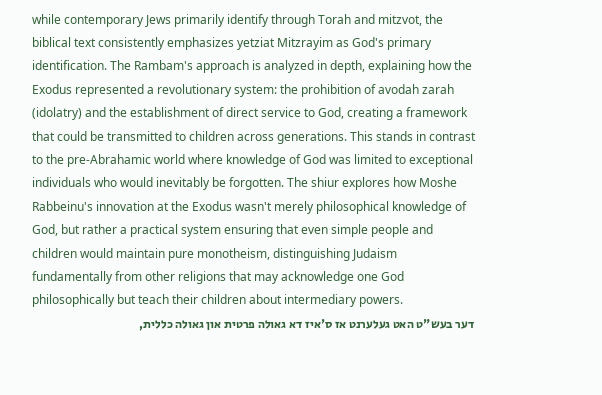while contemporary Jews primarily identify through Torah and mitzvot, the biblical text consistently emphasizes yetziat Mitzrayim as God's primary identification. The Rambam's approach is analyzed in depth, explaining how the Exodus represented a revolutionary system: the prohibition of avodah zarah (idolatry) and the establishment of direct service to God, creating a framework that could be transmitted to children across generations. This stands in contrast to the pre-Abrahamic world where knowledge of God was limited to exceptional individuals who would inevitably be forgotten. The shiur explores how Moshe Rabbeinu's innovation at the Exodus wasn't merely philosophical knowledge of God, but rather a practical system ensuring that even simple people and children would maintain pure monotheism, distinguishing Judaism fundamentally from other religions that may acknowledge one God philosophically but teach their children about intermediary powers.
דער בעש"ט האט געלערנט אז ס'איז דא גאולה פרטית און גאולה כללית,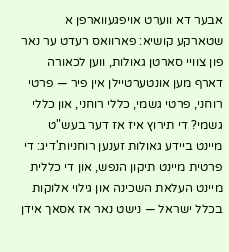אבער דא ווערט אויפגעווארפן א שטארקע קושיא: פארוואס רעדט ער נאר פון צוויי סארטן גאולות, ווען לכאורה דארף מען אונטערטיילן אין פיר — פרטי רוחני, פרטי גשמי, כללי רוחני, און כללי גשמי? די תירוץ איז אז דער בעש"ט מיינט ביידע גאולות זענען רוחניות'דיג: די פרטית מיינט תיקון הנפש, און די כללית מיינט העלאת השכינה און גילוי אלוקות בכלל ישראל — נישט נאר אז אסאך אידן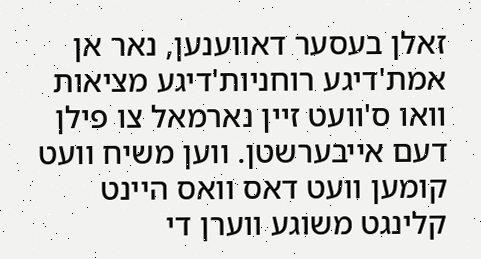זאלן בעסער דאווענען, נאר אן אמת'דיגע רוחניות'דיגע מציאות וואו ס'וועט זיין נארמאל צו פילן דעם אייבערשטן. ווען משיח וועט קומען וועט דאס וואס היינט קלינגט משוגע ווערן די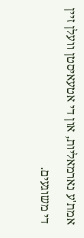אמת'ע נארמאליות, און די אטעאיסטן וועלן זיין די משוגעים.